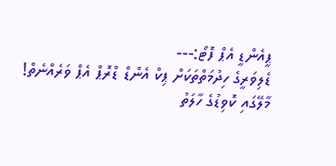ޕީއެންޑީ އެޕް ފޮޓޯ:---
ޑެލިވަރީގެ ހިދުމަތްތަކަށް ޕިކް އެންޑް ޑްރޮޕް އެޕް ވަރެއްނެތް!
މާލޭގައި ކޮވިޑުގެ ހާލަތު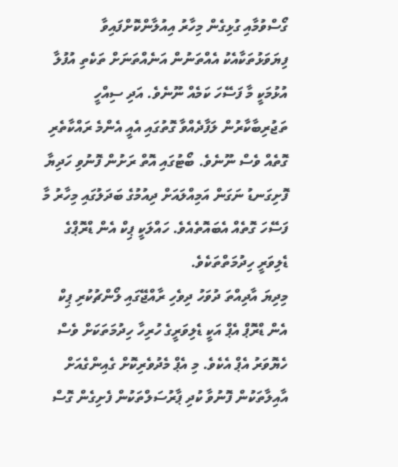ގޯސްވުމާއި ގުޅިގެން މިހާރު އިއުލާންކޮށްފައިވާ ފިޔަވަޅުތަކާއެކު އެއްތަނުން އަނެއްތަނަށް ތަކެތި އުފުލާ އުޅުމަކީ މާ ފަސޭހަ ކަމެއް ނޫނެވެ. އަދި ސިއްހީ ތަޖުރިބާކާރުން ލަފާދެއްވާ ގޮތުގައި އެއީ އެންމެ ރައްކާތެރި ގޮތެއް ވެސް ނޫނެވެ. ބޯޓުގައި އޮތް ރަށުން ފޮނުވި ހަދިޔާ ފޮށިގަނޑު ނަގަން އަމިއްލައަށް ދިއުމުގެ ބަދަލުގައި މިހާރު މާ ފަސޭހަ ގޮތެއް އެބައޮތެއެވެ. ހައްލަކީ ޕިކް އެން ޑްރޮޕްގެ ޑެލިވަރީ ހިދުމަތްތަކެވެ.
މިދިޔަ އާދިއްތަ ދުވަހު ދިވެހި ރާއްޖޭގައި ލޯންޗުކުރި ޕިކް އެން ޑްރޮޕް އެޕް އަކީ ޑެލިވަރީގެ ހުރިހާ ހިދުމަތަކަށް ވެސް ހެޔޮވަރު އެޕް އެކެވެ. މި އެޕް މެދުވެރިކޮށް ގެއިންގެއަށް އާއިލާތަކުން ފޮނުވާ ކުދި ޕާރުސަލްތަކުން ފެށިގެން ގޮސް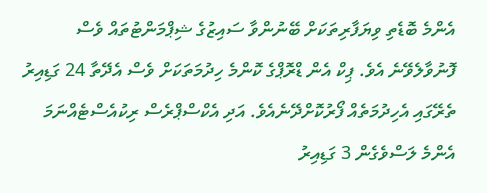އެންމެ ބޮޑެތި ވިޔަފާރިތަކަށް ބޭނުންވާ ސައިޒުގެ ޝިޕްމަންޓުތައް ވެސް ފޮނުވާލެވޭނެ އެވެ. ޕިކް އެން ޑްރޮޕްގެ ކޮންމެ ހިދުމަތަކަށް ވެސް އެދޭތާ 24 ގަޑިއިރު ތެރޭގައި އެހިދުމަތެއް ފޯރުކޮށްދޭނެއެވެ. އަދި އެކްސްޕްރެސް ރިކުއެސްޓެއްނަމަ އެންމެ ލަސްވެގެން 3 ގަޑިއިރު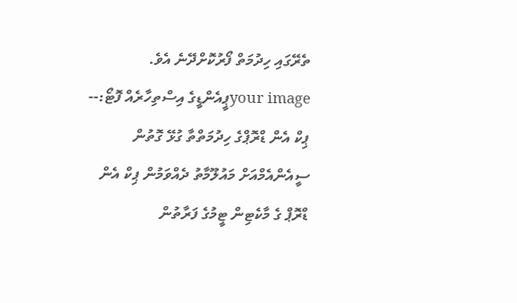ތެރޭގައި ހިދުމަތް ފޯރުކޮށްދޭނެ އެވެ.
your imageޕީއެންޑީގެ އިސްތިހާރެއް ފޮޓޯ:--
ޕިކް އެން ޑްރޮޕްގެ ހިދުމަތްތާ ގުޅޭ ގޮތުން ސީއެންއެމްއަށް މައުލޫމާތު ދެއްވަމުން ޕިކް އެން ޑްރޮޕް ގެ މާކެޓިން ޓީމުގެ ފަރާތުން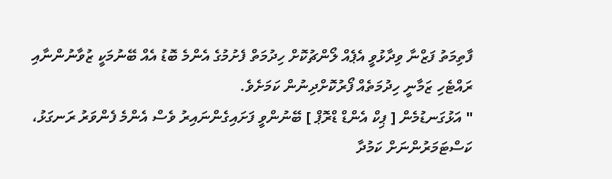ފާތިމަތު ފަޒްނާ ވިދާޅުވީ އެޕެއް ލޯންޗުކޮށް ހިދުމަތް ފެށުމުގެ އެންމެ ބޮޑު އެއް ބޭނުމަކީ ޒުވާނުންނާއި ރައްޓެހި ޒަމާނީ ހިދުމަތެއް ފޯރުކޮށްދިނުން ކަމަށެވެ.
" އަޅުގަނޑުމެން [ ޕިކް އެންޑް ޑްރޮޕް ] ބޭނުންވީ ފަށައިގެންނައިރު ވެސް އެންމެ ފެންވަރު ރަނގަޅު، ކަސްޓަމަރުންނަށް ކަމުދާ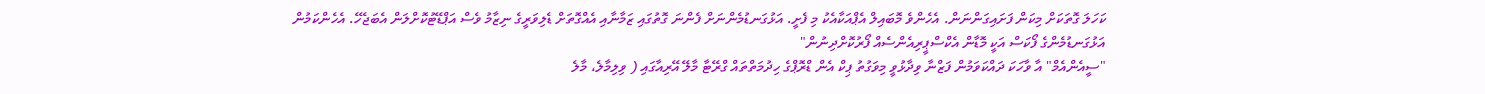ކަހަލަ ގޮތަކަށް މިކަން ފަށައިގަންނަން. އެހެންވެ މޮބައިލް އެޕްއަކާއެކު މި ފެށީ. އަޅުގަނޑުމެންނަށް ފެންނަ ގޮތުގައި ޒަމާނާއި އެއްގޮތަށް ޑެލިވަރީގެ ނިޒާމު ވެސް އަޕްޑޭޓުކޮށްލަން އެބަޖެހޭ. އެހެންކަމުން އަޅުގަނޑުމެންގެ ފޯކަސް އަކީ މޮޑާން އެކްސްޕީރިއެންސެއް ފޯރުކޮށްދިނުން"
"ސީއެންއެމް" އާ ވާހަކަ ދައްކަވަމުން ފަޒްނާ ވިދާޅުވީ މިވަގުތު ޕިކް އެން ޑްރޮޕްގެ ހިދުމަތްތައް ގްރޭޓާ މާލޭ އޭރިއާގައި ( ވިލިމާލެ، މާލެ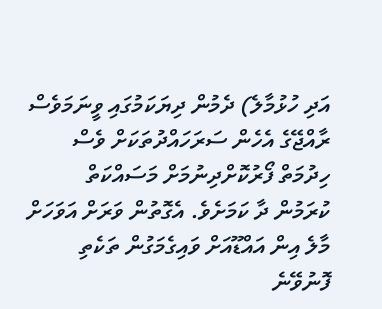އަދި ހުޅުމާލެ) ދެމުން ދިޔަކަމުގައި ވީނަމަވެސް ރާއްޖޭގެ އެހެން ސަރަހައްދުތަކަށް ވެސް ހިދުމަތް ފޯރުކޮށްދިނުމަށް މަސައްކަތް ކުރަމުން ދާ ކަމަށެވެ. އެގޮތުން ވަރަށް އަވަހަށް މާލެ އިން އައްޑޫއަށް ވައިގެމަގުން ތަކެތި ފޮނުވޭނެ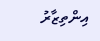އިންތިޒާރު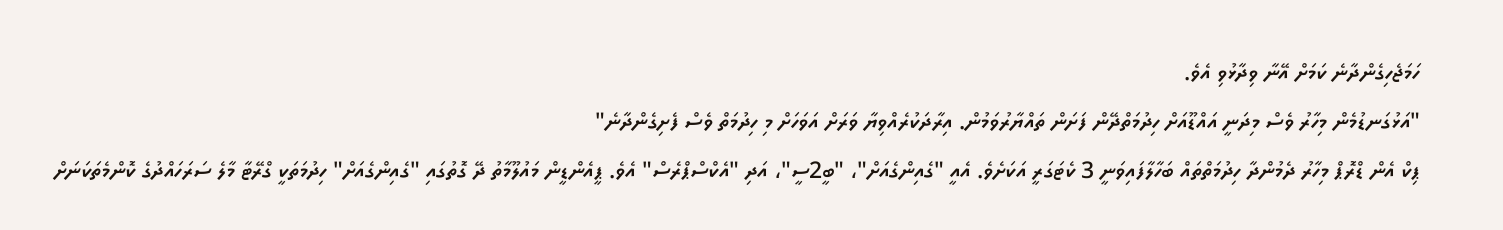ހަމަޖެހިގެންދާނެ ކަމަށް އޭނާ ވިދާޅުވި އެވެ.
"އަޅުގަނޑުމެން މިހާރު ވެސް މިދަނީ އައްޑޫއަށް ހިދުމަތްދޭން ފަށަން ތައްޔާރުވަމުން. އިރާދަކުރެއްވިޔާ ވަރަށް އަވަހަށް މި ހިދުމަތް ވެސް ފެށިގެންދާނެ"
ޕިކް އެން ޑްރޮޕް މިހާރު ދެމުންދާ ހިދުމަތްތައް ބަހާލާފައިވަނީ 3 ކެޓަގަރީ އަކަށެވެ. އެއީ "ގެއިންގެއަށް"، "ބީ2ސީ"، އަދި "އެކްސްޕްރެސް" އެވެ. ޕީއެންޑީން މައުލޫމާތު ދޭ ގޮތުގައި "ގެއިންގެއަށް" ހިދުމަތަކީ ގްރޭޓާ މާލެ ސަރަހައްދުގެ ކޮންމެތަކަނަށް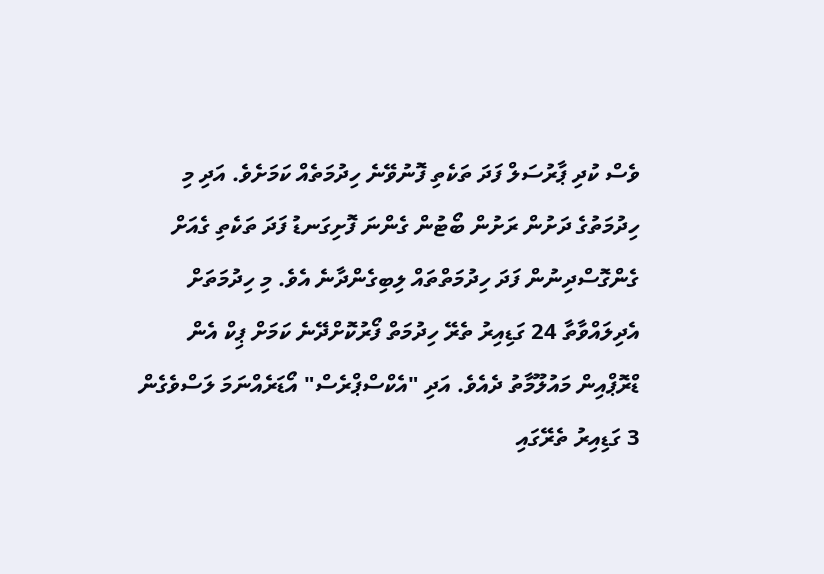ވެސް ކުދި ޕާރުސަލް ފަދަ ތަކެތި ފޮނުވޭނެ ހިދުމަތެއް ކަމަށެވެ. އަދި މި ހިދުމަތުގެ ދަށުން ރަށުން ބޯޓުން ގެންނަ ފޮށިގަނޑު ފަދަ ތަކެތި ގެއަށް ގެންގޮސްދިނުން ފަދަ ހިދުމަތްތައް ލިބިގެންދާނެ އެވެ. މި ހިދުމަތަށް އެދިލައްވާތާ 24 ގަޑިއިރު ތެރޭ ހިދުމަތް ފޯރުކޮށްދޭނެ ކަމަށް ޕިކް އެން ޑްރޮޕްއިން މައުލޫމާތު ދެއެވެ. އަދި "އެކްސްޕްރެސް" އޯޑަރެއްނަމަ ލަސްވެގެން 3 ގަޑިއިރު ތެރޭގައި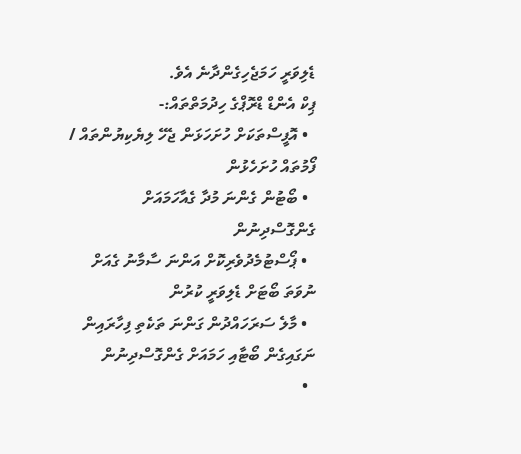ޑެލިވަރީ ހަމަޖެހިގެންދާނެ އެވެ.
ޕިކް އެންޑް ޑްރޮޕްގެ ހިދުމަތްތައް:-
  • އޮފީސްތަކަށް ހުށަހަޅަން ޖެހޭ ލިޔެކިޔުންތައް / ފޯމުތައް ހުށަހެޅުން
  • ބޯޓުން ގެންނަ މުދާ ގެއާހަމައަށް ގެންގޮސްދިނުން
  • ޕޯސްޓުމެދުވެރިކޮށް އަންނަ ސާމާނު ގެއަށް ނުވަތަ ބޯޓަށް ޑެލިވަރީ ކުރުން
  • މާލެ ސަރަހައްދުން ގަންނަ ތަކެތި ފިހާރައިން ނަގައިގެން ބޯޓާއި ހަމައަށް ގެންގޮސްދިނުން
  •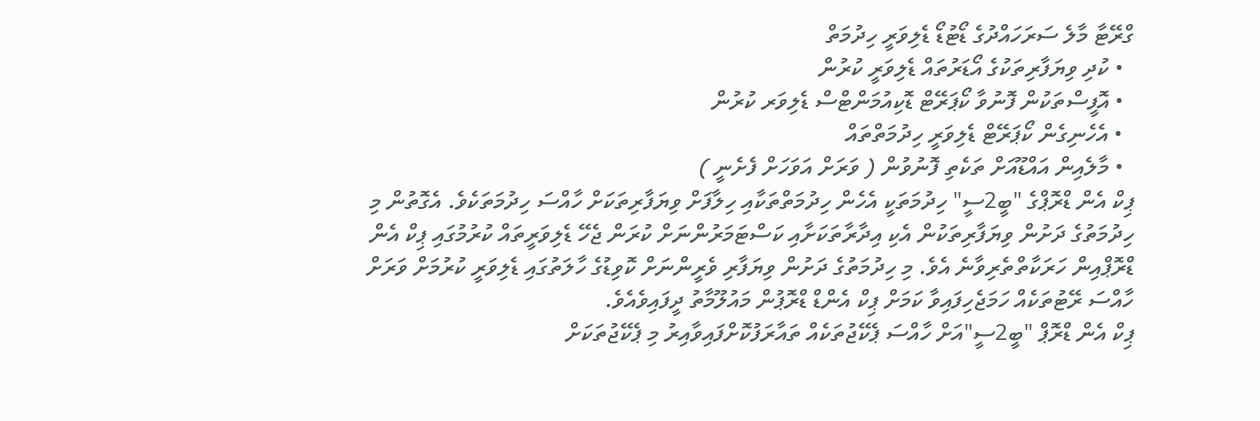ގްރޭޓާ މާލެ ސަރަހައްދުގެ ޑޯޓުޑޯ ޑެލިވަރީ ހިދުމަތް
  • ކުދި ވިޔަފާރިތަކުގެ އޯޑަރުތައް ޑެލިވަރީ ކުރުން
  • އޮފީސްތަކުން ފޮނުވާ ކޯޕަރޭޓް ޑޮކިއުމަންޓްސް ޑެލިވަރ ކުރުން
  • އެހެނިގެން ކޯޕަރޭޓް ޑެލިވަރީ ހިދުމަތްތައް
  • މާލެއިން އައްޑޫއަށް ތަކެތި ފޮނުވުން ( ވަރަށް އަވަހަށް ފެށެނީ )
ޕިކް އެން ޑްރޮޕްގެ "ބީ2ސީ" ހިދުމަތަކީ އެހެން ހިދުމަތްތަކާއި ހިލާފަށް ވިޔަފާރިތަކަށް ހާއްސަ ހިދުމަތަކެވެ. އެގޮތުން މި ހިދުމަތުގެ ދަށުން ވިޔަފާރިތަކުން އެކި އިދާރާތަކަށާއި ކަސްޓަމަރުންނަށް ކުރަން ޖެހޭ ޑެލިވަރީތައް ކުރުމުގައި ޕިކް އެން ޑްރޮޕްއިން ހަރަކާތްތެރިވާނެ އެވެ. މި ހިދުމަތުގެ ދަށުން ވިޔަފާރި ވެރީންނަށް ކޮވިޑުގެ ހާލަތުގައި ޑެލިވަރީ ކުރުމަށް ވަރަށް ހާއްސަ ރޭޓުތަކެއް ހަމަޖެހިފައިވާ ކަމަށް ޕިކް އެންޑް ޑްރޮޕުން މައުލޫމާތު ދީފައިވެއެވެ.
ޕިކް އެން ޑްރޮޕް "ބީ2ސީ"އަށް ހާއްސަ ޕެކޭޖުތަކެއް ތައާރަފުކޮށްފައިވާއިރު މި ޕެކޭޖުތަކަށް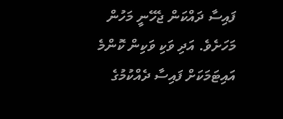ފައިސާ ދައްކަން ޖެހޭނީ މަހުން މަހަށެވެ. އަދި ވަކި ވަކިން ކޮންމެ އައިޓަމަކަށް ފައިސާ ދެއްކުމުގެ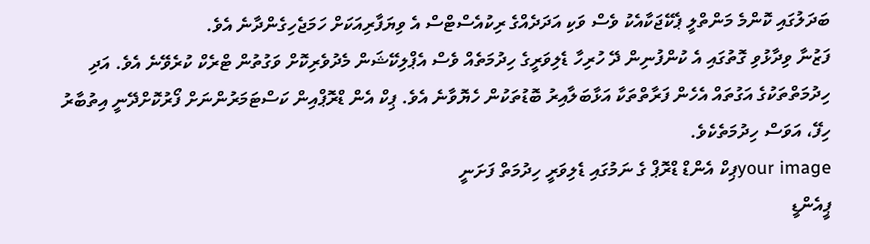ބަދަލުގައި ކޮންމެ މަންތްލީ ޕެކޭޖަކާއެކު ވެސް ވަކި އަދަދެއްގެ ރިކުއެސްޓްސް އެ ވިޔަފާރިއަކަށް ހަމަޖެހިގެންދާނެ އެވެ.
ފަޒުނާ ވިދާޅުވި ގޮތުގައި އެ ކުންފުނިން ދޭ ހުރިހާ ޑެލިވަރީގެ ހިދުމަތެއް ވެސް އެޕްލިކޭޝަން މެދުވެރިކޮށް ވަގުތުން ޓްރެކް ކުރެވޭނެ އެވެ. އަދި ހިދުމަތްތަކުގެ އަގުތައް އެހެން ފަރާތްތަކާ އަޅާބަލާއިރު ބޮޑުތަކުން ހެޔޮވާނެ އެވެ. ޕިކް އެން ޑްރޮޕްއިން ކަސްޓަމަރުންނަށް ފޯރުކޮށްދޭނީ އިތުބާރު ހިފޭ، އަވަސް ހިދުމަތެކެވެ.
your imageޕިކް އެންޑް ޑްރޮޕް ގެ ނަމުގައި ޑެލިވަރީ ހިދުމަތް ފަށަނީ
ޕީއެންޑީ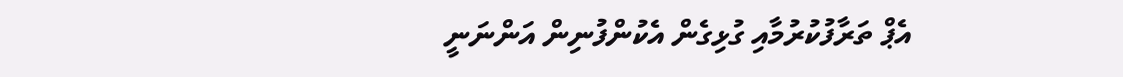އެޕް ތަރާފުކުރުމާއި ގުޅިގެން އެކުންފުނިން އަންނަނީ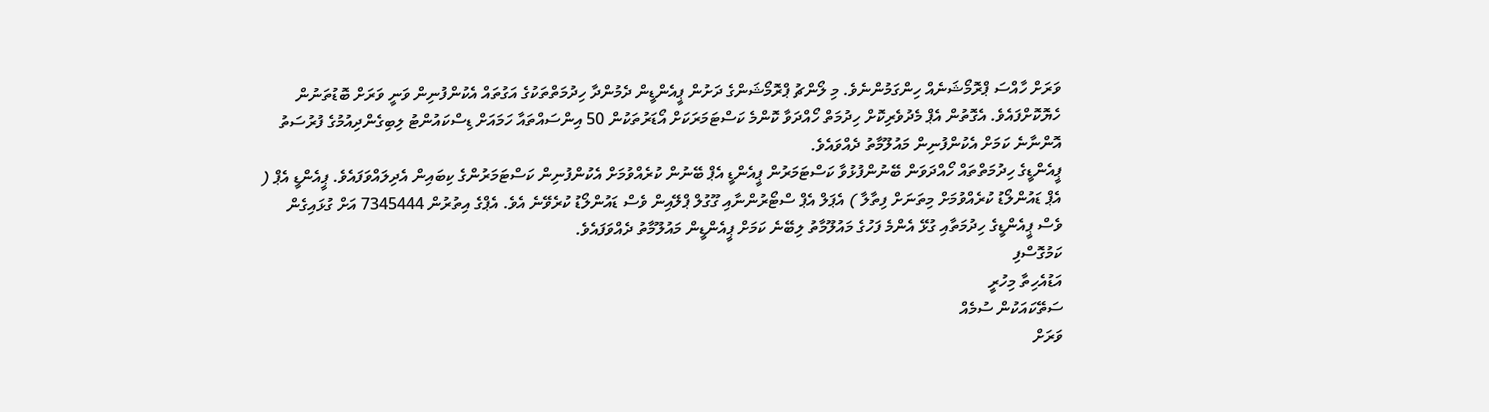ވަރަށް ހާއްސަ ޕްރޮމޯޝަނެއް ހިންގަމުންނެވެ. މި ލޯންޗު ޕްރޮމޯޝަންގެ ދަށުން ޕީއެންޑީން ދެމުންދާ ހިދުމަތްތަކުގެ އަގުތައް އެކުންފުނިން ވަނީ ވަރަށް ބޮޑުތަނުން ހެޔޮކޮށްފައެވެ. އެގޮތުން އެޕް މެދުވެރިކޮށް ހިދުމަތް ހޯއްދަވާ ކޮންމެ ކަސްޓަމަރަކަށް އޯޑަރުތަކުން 50 އިންސައްތައާ ހަމައަށް ޑިސްކައުންޓު ލިބިގެންދިއުމުގެ ފުރުސަތު އޮންނާނެ ކަމަށް އެކުންފުނިން މައުލޫމާތު ދެއްވައެވެ.
ޕީއެންޑީގެ ހިދުމަތްތައް ހޯއްދަވަން ބޭނުންފުޅުވާ ކަސްޓަމަރުން ޕީއެންޑީ އެޕް ބޭނުން ކުރެއްވުމަށް އެކުންފުނިން ކަސްޓަމަރުންގެ ކިބައިން އެދިލައްވަފައެވެ. ޕީއެންޑީ އެޕް ( އެޕް ޑައުންލޯޑު ކުރެއްވުމަށް މިތަނަށް ފިތާލާ ) އެޕަލް އެޕް ސްޓޯރުންނާއި ގޫގުލް ޕްލޭއިން ވެސް ޑައުންލޯޑު ކުރެވޭނެ އެވެ. އެޕްގެ އިތުރުން 7345444 އަށް ގުޅައިގެން ވެސް ޕީއެންޑީގެ ހިދުމަތާއި ގުޅޭ އެންމެ ފަހުގެ މައުލޫމާތު ލިބޭނެ ކަމަށް ޕީއެންޑީން މައުލޫމާތު ދެއްވަފައެވެ.
ކަމުގޮސްފި
އަޑުއެހިތާ މިހުރީ
ސަތޭކައަކުން ސުމެއް
ވަރަށް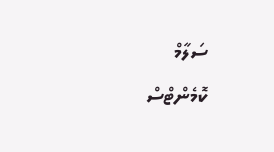ސަލާމް
ކޮމެންޓްސް